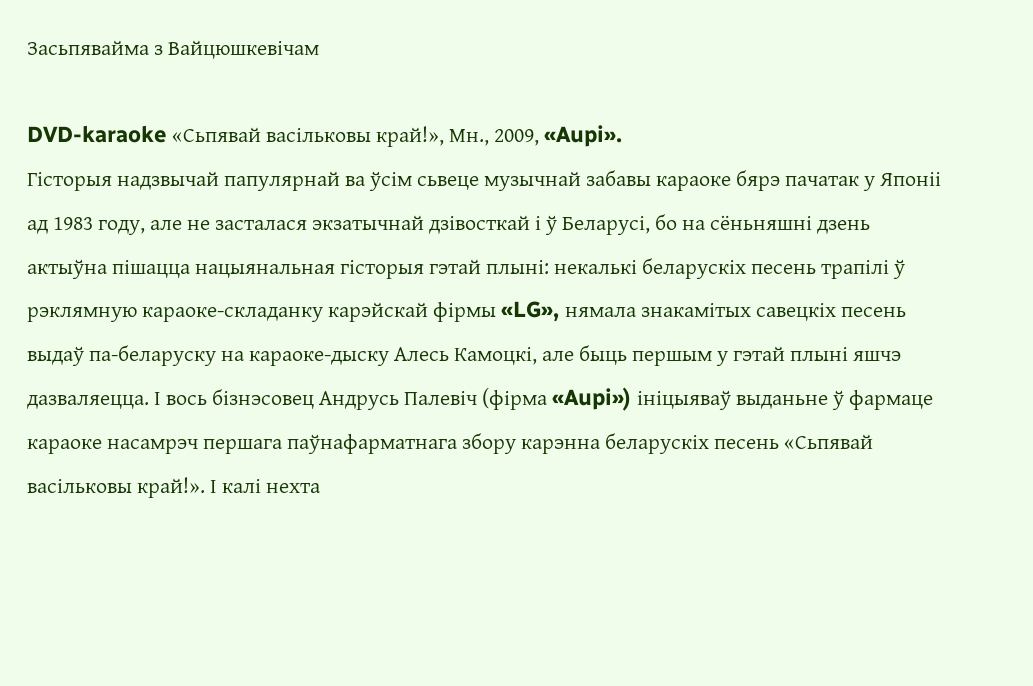Засьпявайма з Вайцюшкевічам

DVD-karaoke «Сьпявай васільковы край!», Мн., 2009, «Aupi».
Гісторыя надзвычай папулярнай ва ўсім сьвеце музычнай забавы караоке бярэ пачатак у Японіі ад 1983 году, але не засталася экзатычнай дзівосткай і ў Беларусі, бо на сёньняшні дзень актыўна пішацца нацыянальная гісторыя гэтай плыні: некалькі беларускіх песень трапілі ў рэклямную караоке-складанку карэйскай фірмы «LG», нямала знакамітых савецкіх песень выдаў па-беларуску на караоке-дыску Алесь Камоцкі, але быць першым у гэтай плыні яшчэ дазваляецца. І вось бізнэсовец Андрусь Палевіч (фірма «Aupi») ініцыяваў выданьне ў фармаце караоке насамрэч першага паўнафарматнага збору карэнна беларускіх песень «Сьпявай васільковы край!». І калі нехта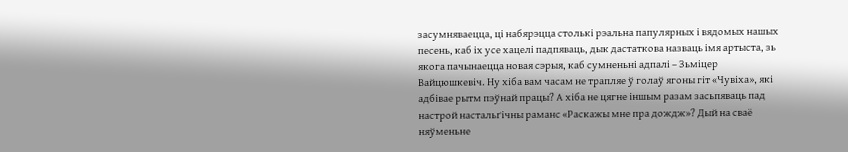засумняваецца, ці набярэцца столькі рэальна папулярных і вядомых нашых песень, каб іх усе хацелі падпяваць, дык дастаткова назваць імя артыста, зь якога пачынаецца новая сэрыя, каб сумненьні адпалі – Зьміцер Вайцюшкевіч. Ну хіба вам часам не трапляе ў голаў ягоны гіт «Чувіха», які адбівае рытм пэўнай працы? А хіба не цягне іншым разам засьпяваць пад настрой настальґічны раманс «Раскажы мне пра дождж»? Дый на сваё няўменьне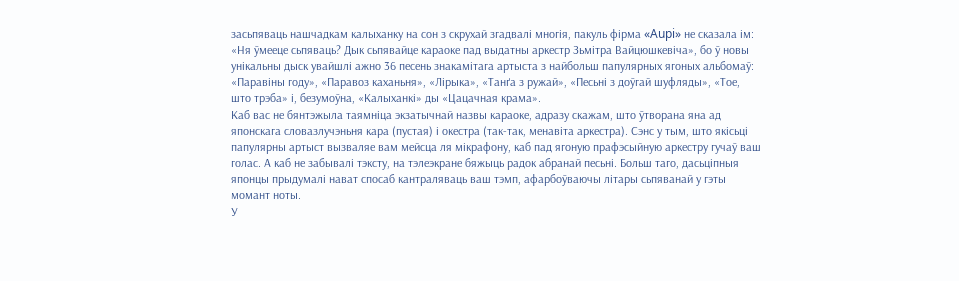засьпяваць нашчадкам калыханку на сон з скрухай згадвалі многія, пакуль фірма «Aupi» не сказала ім: «Ня ўмееце сьпяваць? Дык сьпявайце караоке пад выдатны аркестр Зьмітра Вайцюшкевіча», бо ў новы унікальны дыск увайшлі ажно 36 песень знакамітага артыста з найбольш папулярных ягоных альбомаў: «Паравіны году», «Паравоз каханьня», «Лірыка», «Танґа з ружай», «Песьні з доўгай шуфляды», «Тое, што трэба» і, безумоўна, «Калыханкі» ды «Цацачная крама».
Каб вас не бянтэжыла таямніца экзатычнай назвы караоке, адразу скажам, што ўтворана яна ад японскага словазлучэньня кара (пустая) і окестра (так-так, менавіта аркестра). Сэнс у тым, што якісьці папулярны артыст вызваляе вам мейсца ля мікрафону, каб пад ягоную прафэсыйную аркестру гучаў ваш голас. А каб не забывалі тэксту, на тэлеэкране бяжыць радок абранай песьні. Больш таго, дасьціпныя японцы прыдумалі нават спосаб кантраляваць ваш тэмп, афарбоўваючы літары сьпяванай у гэты момант ноты.
У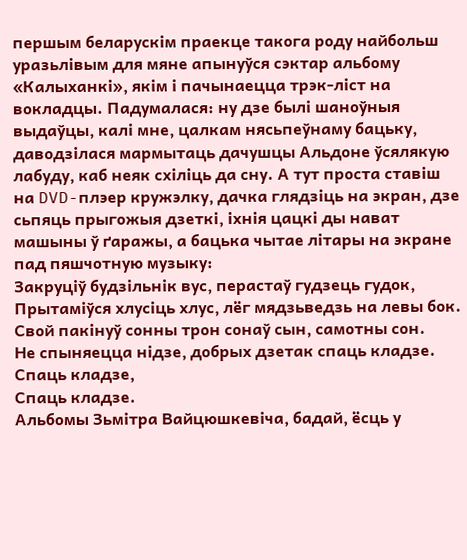першым беларускім праекце такога роду найбольш уразьлівым для мяне апынуўся сэктар альбому «Калыханкі», якім і пачынаецца трэк-ліст на вокладцы. Падумалася: ну дзе былі шаноўныя выдаўцы, калі мне, цалкам нясьпеўнаму бацьку, даводзілася мармытаць дачушцы Альдоне ўсялякую лабуду, каб неяк схіліць да сну. А тут проста ставіш на DVD-плэер кружэлку, дачка глядзіць на экран, дзе сьпяць прыгожыя дзеткі, іхнія цацкі ды нават машыны ў ґаражы, а бацька чытае літары на экране пад пяшчотную музыку:
Закруціў будзільнік вус, перастаў гудзець гудок,
Прытаміўся хлусіць хлус, лёг мядзьведзь на левы бок.
Свой пакінуў сонны трон сонаў сын, самотны сон.
Не спыняецца нідзе, добрых дзетак спаць кладзе.
Спаць кладзе,
Спаць кладзе.
Альбомы Зьмітра Вайцюшкевіча, бадай, ёсць у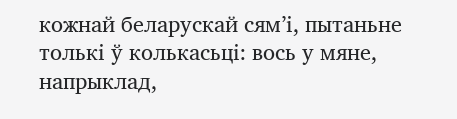кожнай беларускай сям’і, пытаньне толькі ў колькасьці: вось у мяне, напрыклад,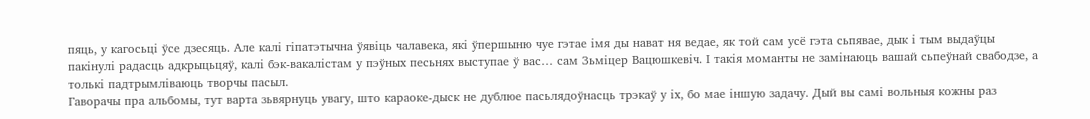пяць, у кагосьці ўсе дзесяць. Але калі гіпатэтычна ўявіць чалавека, які ўпершыню чуе гэтае імя ды нават ня ведае, як той сам усё гэта сьпявае, дык і тым выдаўцы пакінулі радасць адкрыцьцяў, калі бэк-вакалістам у пэўных песьнях выступае ў вас… сам Зьміцер Вацюшкевіч. І такія моманты не замінаюць вашай сьпеўнай свабодзе, а толькі падтрымліваюць творчы пасыл.
Гаворачы пра альбомы, тут варта зьвярнуць увагу, што караоке-дыск не дублюе пасьлядоўнасць трэкаў у іх, бо мае іншую задачу. Дый вы самі вольныя кожны раз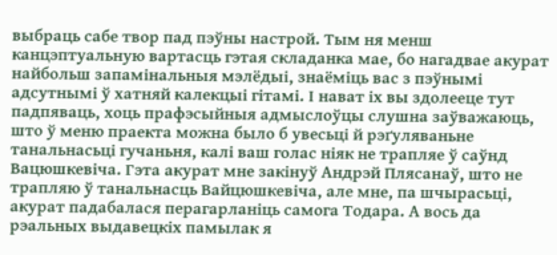выбраць сабе твор пад пэўны настрой. Тым ня менш канцэптуальную вартасць гэтая складанка мае, бо нагадвае акурат найбольш запамінальныя мэлёдыі, знаёміць вас з пэўнымі адсутнымі ў хатняй калекцыі гітамі. І нават іх вы здолееце тут падпяваць, хоць прафэсыйныя адмыслоўцы слушна заўважаюць, што ў меню праекта можна было б увесьці й рэґуляваньне танальнасьці гучаньня, калі ваш голас ніяк не трапляе ў саўнд Вацюшкевіча. Гэта акурат мне закінуў Андрэй Плясанаў, што не трапляю ў танальнасць Вайцюшкевіча, але мне, па шчырасьці, акурат падабалася перагарланіць самога Тодара. А вось да рэальных выдавецкіх памылак я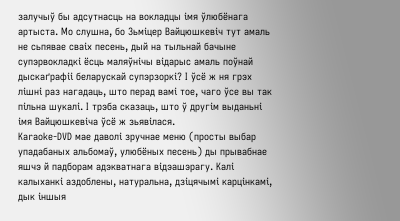залучыў бы адсутнасць на вокладцы імя ўлюбёнага артыста. Мо слушна, бо Зьміцер Вайцюшкевіч тут амаль не сьпявае сваіх песень, дый на тыльнай бачыне супэрвокладкі ёсць маляўнічы відарыс амаль поўнай дыскаґрафіі беларускай супэрзоркі? І ўсё ж ня грэх лішні раз нагадаць, што перад вамі тое, чаго ўсе вы так пільна шукалі. І трэба сказаць, што ў другім выданьні імя Вайцюшкевіча ўсё ж зьявілася.
Karaoke-DVD мае даволі зручнае меню (просты выбар упадабаных альбомаў, улюбёных песень) ды прывабнае яшчэ й падборам адэкватнага відэашэрагу. Калі калыханкі аздоблены, натуральна, дзіцячымі карцінкамі, дык іншыя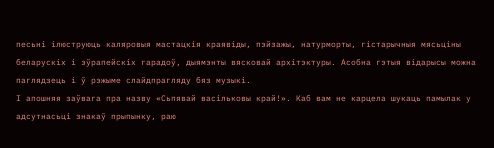песьні ілюструюць каляровыя мастацкія краявіды, пэйзажы, натурморты, гістарычныя мясьціны беларускіх і эўрапейскіх гарадоў, дыямэнты вясковай архітэктуры. Асобна гэтыя відарысы можна паглядзець і ў рэжыме слайдпрагляду бяз музыкі.
І апошняя заўвага пра назву «Сьпявай васільковы край!». Каб вам не карцела шукаць памылак у адсутнасьці знакаў прыпынку, раю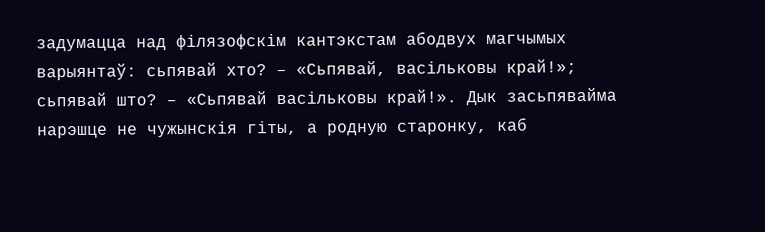задумацца над філязофскім кантэкстам абодвух магчымых варыянтаў: сьпявай хто? – «Сьпявай, васільковы край!»; сьпявай што? – «Сьпявай васільковы край!». Дык засьпявайма нарэшце не чужынскія гіты, а родную старонку, каб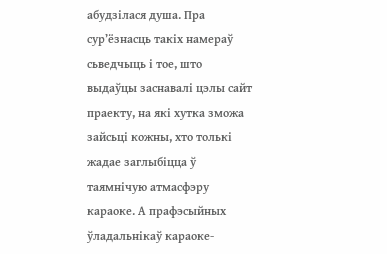абудзілася душа. Пра сур’ёзнасць такіх намераў сьведчыць і тое, што выдаўцы заснавалі цэлы сайт праекту, на які хутка зможа зайсьці кожны, хто толькі жадае заглыбіцца ў таямнічую атмасфэру караоке. А прафэсыйных ўладальнікаў караоке-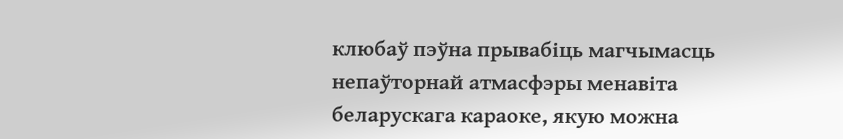клюбаў пэўна прывабіць магчымасць непаўторнай атмасфэры менавіта беларускага караоке, якую можна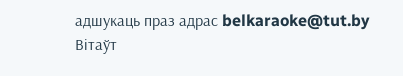адшукаць праз адрас belkaraoke@tut.by
Вітаўт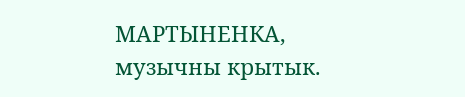МАРТЫНЕНКА,
музычны крытык.